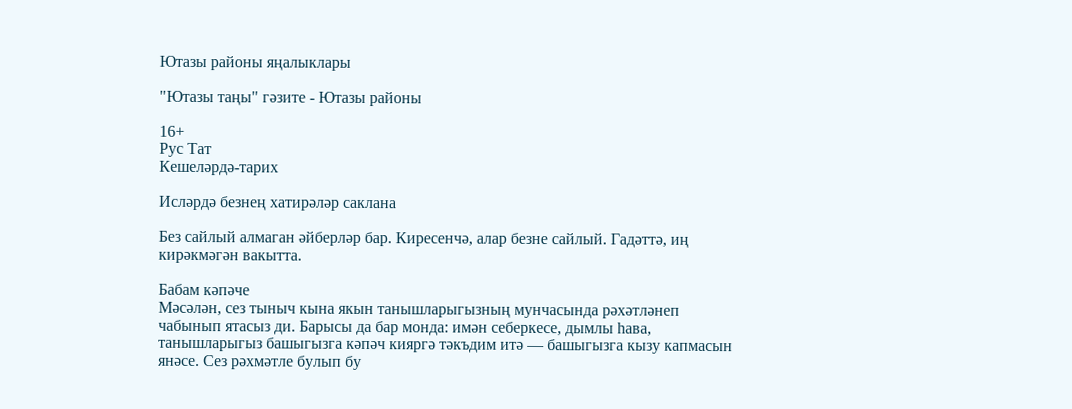Ютазы районы яңалыклары

"Ютазы таңы" гәзите - Ютазы районы

16+
Рус Тат
Кешеләрдә-тарих

Исләрдә безнең хатирәләр саклана

Без сайлый алмаган әйберләр бар. Киресенчә, алар безне сайлый. Гадәттә, иң кирәкмәгән вакытта.

Бабам кәпәче
Мәсәлән, сез тыныч кына якын танышларыгызның мунчасында рәхәтләнеп чабынып ятасыз ди. Барысы да бар монда: имән себеркесе, дымлы һава, танышларыгыз башыгызга кәпәч кияргә тәкъдим итә — башыгызга кызу капмасын янәсе. Сез рәхмәтле булып бу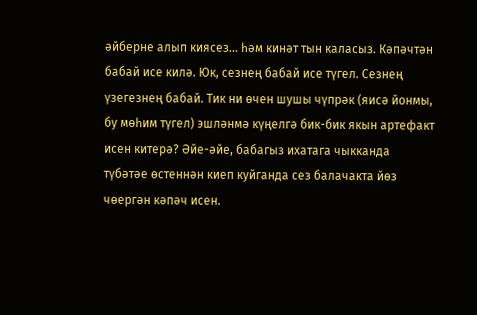әйберне алып киясез... һәм кинәт тын каласыз. Кәпәчтән бабай исе килә. Юк, сезнең бабай исе түгел. Сезнең үзегезнең бабай. Тик ни өчен шушы чүпрәк (яисә йонмы, бу мөһим түгел) эшләнмә күңелгә бик-бик якын артефакт исен китерә? Әйе-әйе, бабагыз ихатага чыкканда түбәтәе өстеннән киеп куйганда сез балачакта йөз чөергән кәпәч исен.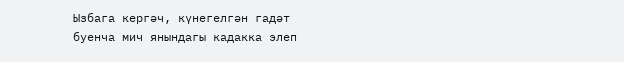Ызбага кергәч, күнегелгән гадәт буенча мич янындагы кадакка элеп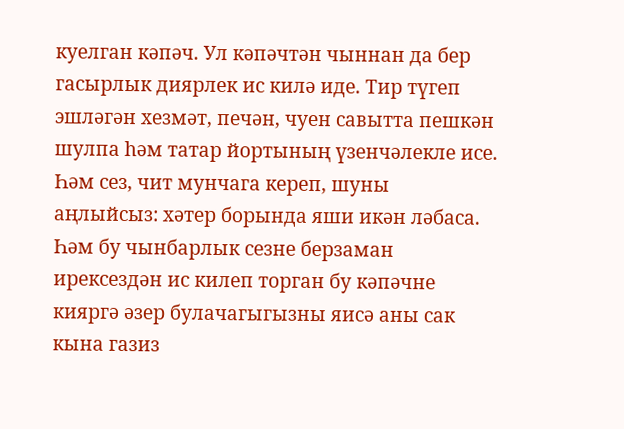куелган кәпәч. Ул кәпәчтән чыннан да бер гасырлык диярлек ис килә иде. Тир түгеп эшләгән хезмәт, печән, чуен савытта пешкән шулпа һәм татар йортының үзенчәлекле исе. Һәм сез, чит мунчага кереп, шуны аңлыйсыз: хәтер борында яши икән ләбаса. Һәм бу чынбарлык сезне берзаман ирексездән ис килеп торган бу кәпәчне кияргә әзер булачагыгызны яисә аны сак кына газиз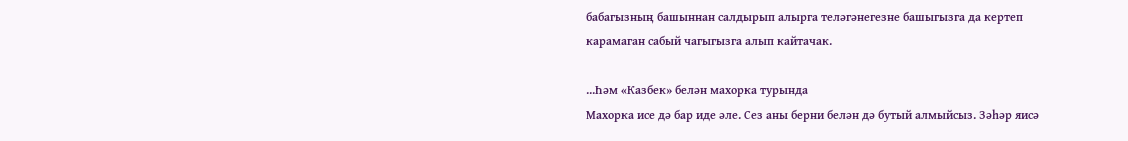бабагызның башыннан салдырып алырга теләгәнегезне башыгызга да кертеп карамаган сабый чагыгызга алып кайтачак.

...Һәм «Казбек» белән махорка турында
Махорка исе дә бар иде әле. Сез аны берни белән дә бутый алмыйсыз. Зәһәр яисә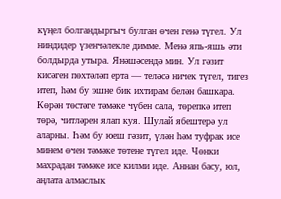күңел болгандыргыч булган өчен генә түгел. Ул ниндидер үзенчәлекле димме. Менә япь-яшь әти болдырда утыра. Янәшәсендә мин. Ул гәзит кисәген пөхтәләп ерта — теләсә ничек түгел, тигез итеп, һәм бу эшне бик ихтирам белән башкара. Көрән төстәге тәмәке чүбен сала, төрепкә итеп төрә, читләрен ялап куя. Шулай ябештерә ул аларны. Һәм бу юеш гәзит, үлән һәм туфрак исе минем өчен тәмәке төтене түгел иде. Чөнки махрадан тәмәке исе килми иде. Аннан басу, юл, аңлата алмаслык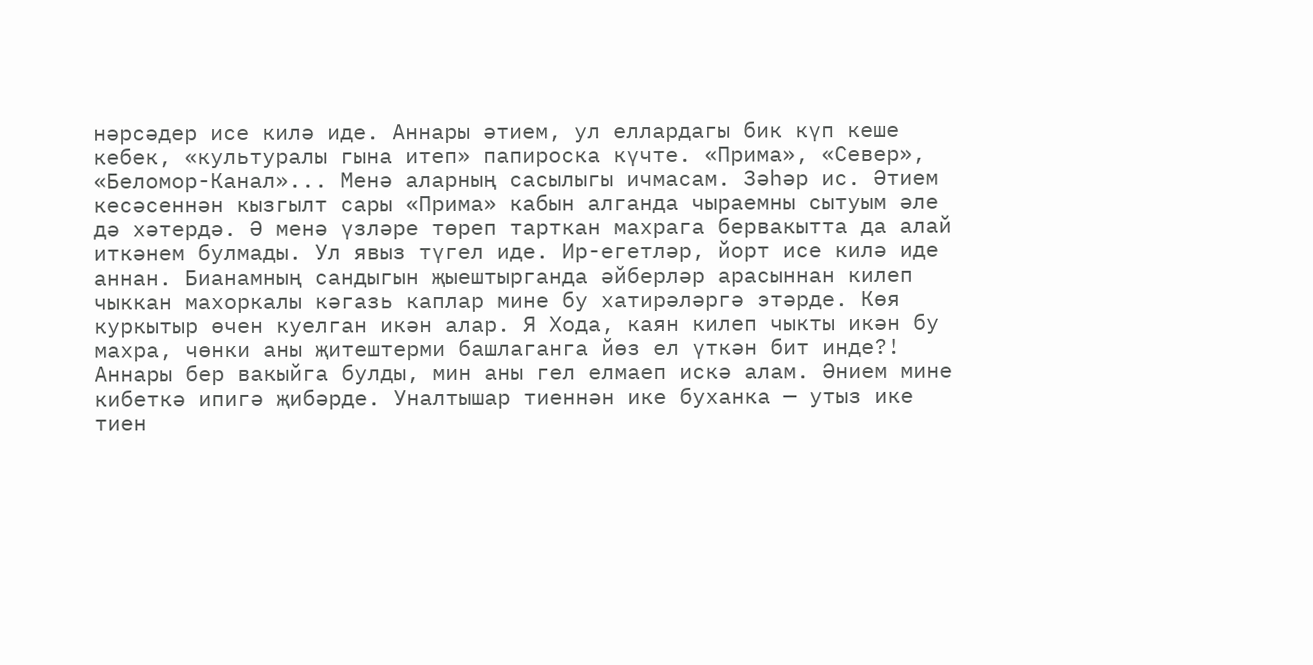нәрсәдер исе килә иде. Аннары әтием, ул еллардагы бик күп кеше кебек, «культуралы гына итеп» папироска күчте. «Прима», «Север», «Беломор-Канал»... Менә аларның сасылыгы ичмасам. Зәһәр ис. Әтием кесәсеннән кызгылт сары «Прима» кабын алганда чыраемны сытуым әле дә хәтердә. Ә менә үзләре төреп тарткан махрага бервакытта да алай иткәнем булмады. Ул явыз түгел иде. Ир-егетләр, йорт исе килә иде аннан. Бианамның сандыгын җыештырганда әйберләр арасыннан килеп чыккан махоркалы кәгазь каплар мине бу хатирәләргә этәрде. Көя куркытыр өчен куелган икән алар. Я Хода, каян килеп чыкты икән бу махра, чөнки аны җитештерми башлаганга йөз ел үткән бит инде?! Аннары бер вакыйга булды, мин аны гел елмаеп искә алам. Әнием мине кибеткә ипигә җибәрде. Уналтышар тиеннән ике буханка — утыз ике тиен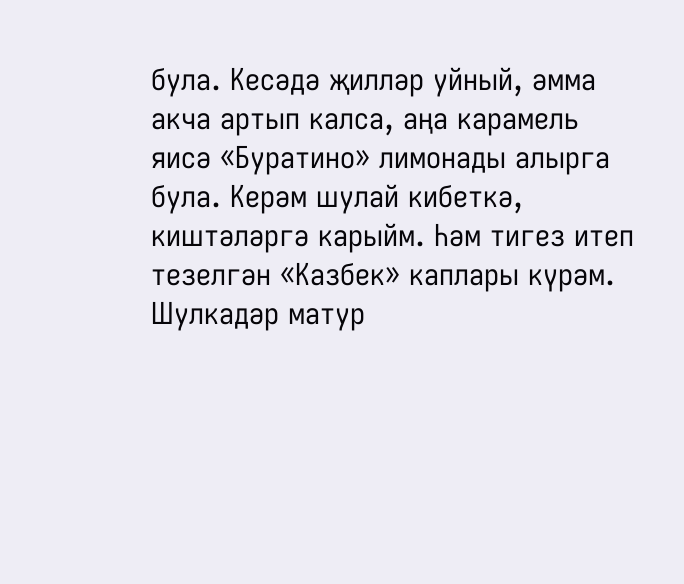була. Кесәдә җилләр уйный, әмма акча артып калса, аңа карамель яисә «Буратино» лимонады алырга була. Керәм шулай кибеткә, киштәләргә карыйм. Һәм тигез итеп тезелгән «Казбек» каплары күрәм. Шулкадәр матур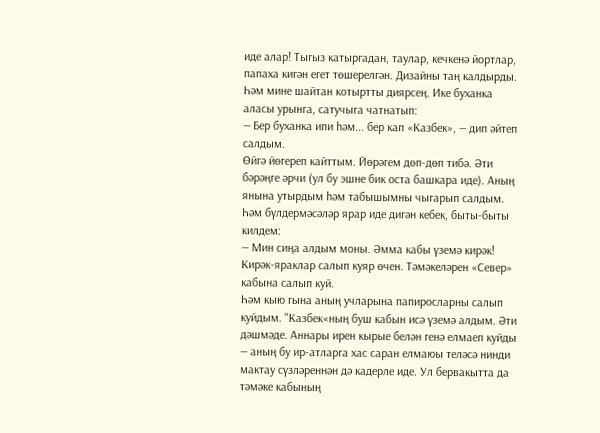иде алар! Тыгыз катыргадан, таулар, кечкенә йортлар, папаха кигән егет төшерелгән. Дизайны таң калдырды. Һәм мине шайтан котыртты диярсең. Ике буханка аласы урынга, сатучыга чатнатып:
— Бер буханка ипи һәм... бер кап «Казбек», — дип әйтеп салдым.
Өйгә йөгереп кайттым. Йөрәгем дөп-дөп тибә. Әти бәрәңге әрчи (ул бу эшне бик оста башкара иде). Аның янына утырдым һәм табышымны чыгарып салдым. Һәм бүлдермәсәләр ярар иде дигән кебек, быты-быты килдем:
— Мин сиңа алдым моны. Әмма кабы үземә кирәк! Кирәк-яраклар салып куяр өчен. Тәмәкеләрен «Север» кабына салып куй.
Һәм кыю гына аның учларына папиросларны салып куйдым. "Казбек«ның буш кабын исә үземә алдым. Әти дәшмәде. Аннары ирен кырые белән генә елмаеп куйды — аның бу ир-атларга хас саран елмаюы теләсә нинди мактау сүзләреннән дә кадерле иде. Ул бервакытта да тәмәке кабының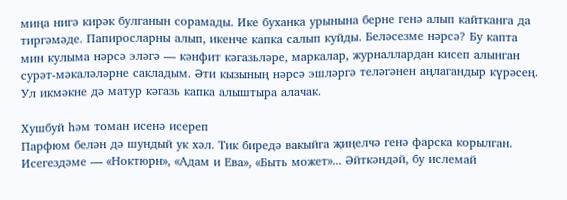миңа нигә кирәк булганын сорамады. Ике буханка урынына берне генә алып кайтканга да тиргәмәде. Папиросларны алып, икенче капка салып куйды. Беләсезме нәрсә? Бу капта мин кулыма нәрсә эләгә — кәнфит кәгазьләре, маркалар, журналлардан кисеп алынган сурәт-мәкаләләрне сакладым. Әти кызының нәрсә эшләргә теләгәнен аңлагандыр күрәсең. Ул икмәкне дә матур кәгазь капка алыштыра алачак.

Хушбуй һәм томан исенә исереп
Парфюм белән дә шундый ук хәл. Тик биредә вакыйга җиңелчә генә фарска корылган. Исегездәме — «Ноктюрн», «Адам и Ева», «Быть может»... Әйткәндәй, бу ислемай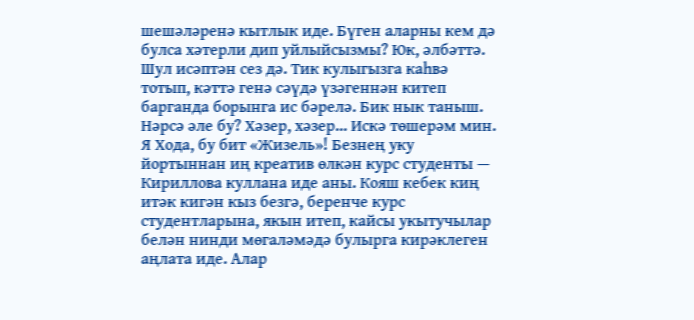шешәләренә кытлык иде. Бүген аларны кем дә булса хәтерли дип уйлыйсызмы? Юк, әлбәттә. Шул исәптән сез дә. Тик кулыгызга каһвә тотып, кәттә генә сәүдә үзәгеннән китеп барганда борынга ис бәрелә. Бик нык таныш. Нәрсә әле бу? Хәзер, хәзер... Искә төшерәм мин. Я Хода, бу бит «Жизель»! Безнең уку йортыннан иң креатив өлкән курс студенты — Кириллова куллана иде аны. Кояш кебек киң итәк кигән кыз безгә, беренче курс студентларына, якын итеп, кайсы укытучылар белән нинди мөгаләмәдә булырга кирәклеген аңлата иде. Алар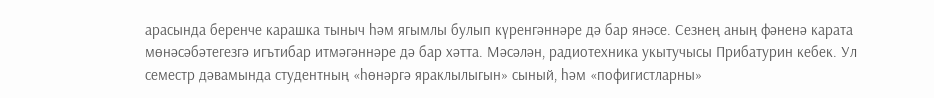арасында беренче карашка тыныч һәм ягымлы булып күренгәннәре дә бар янәсе. Сезнең аның фәненә карата мөнәсәбәтегезгә игътибар итмәгәннәре дә бар хәтта. Мәсәлән, радиотехника укытучысы Прибатурин кебек. Ул семестр дәвамында студентның «һөнәргә яраклылыгын» сыный, һәм «пофигистларны»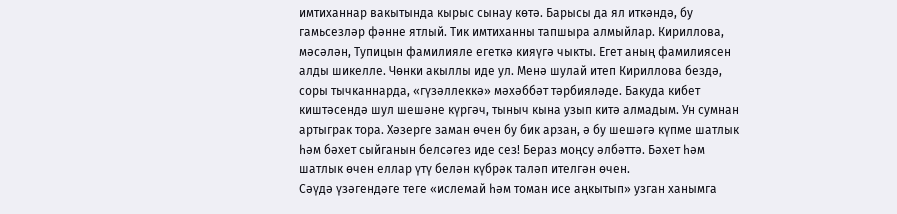имтиханнар вакытында кырыс сынау көтә. Барысы да ял иткәндә, бу гамьсезләр фәнне ятлый. Тик имтиханны тапшыра алмыйлар. Кириллова, мәсәлән, Тупицын фамилияле егеткә кияүгә чыкты. Егет аның фамилиясен алды шикелле. Чөнки акыллы иде ул. Менә шулай итеп Кириллова бездә, соры тычканнарда, «гүзәллеккә» мәхәббәт тәрбияләде. Бакуда кибет киштәсендә шул шешәне күргәч, тыныч кына узып китә алмадым. Ун сумнан артыграк тора. Хәзерге заман өчен бу бик арзан, ә бу шешәгә күпме шатлык һәм бәхет сыйганын белсәгез иде сез! Бераз моңсу әлбәттә. Бәхет һәм шатлык өчен еллар үтү белән күбрәк таләп ителгән өчен.
Сәүдә үзәгендәге теге «ислемай һәм томан исе аңкытып» узган ханымга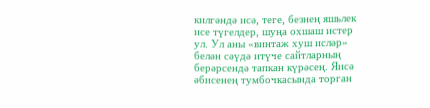килгәндә исә, теге, безнең яшьлек исе түгелдер, шуңа охшаш истер ул. Ул аны «винтаж хуш исләр» белән сәүдә итүче сайтларның берәрсендә тапкан күрәсең. Яисә әбисенең тумбочкасында торган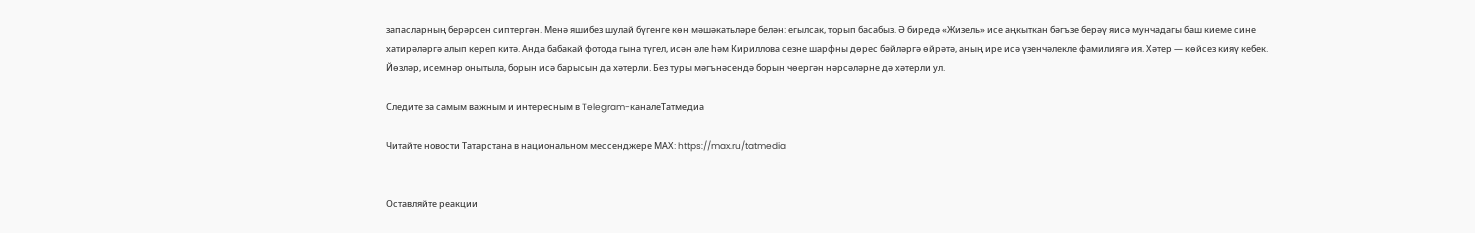запасларның берәрсен сиптергән. Менә яшибез шулай бүгенге көн мәшәкатьләре белән: егылсак, торып басабыз. Ә биредә «Жизель» исе аңкыткан бәгъзе берәү яисә мунчадагы баш киеме сине хатирәләргә алып кереп китә. Анда бабакай фотода гына түгел, исән әле һәм Кириллова сезне шарфны дөрес бәйләргә өйрәтә, аның ире исә үзенчәлекле фамилиягә ия. Хәтер — көйсез кияү кебек. Йөзләр, исемнәр онытыла, борын исә барысын да хәтерли. Без туры мәгънәсендә борын чөергән нәрсәләрне дә хәтерли ул.

Следите за самым важным и интересным в Telegram-каналеТатмедиа

Читайте новости Татарстана в национальном мессенджере MАХ: https://max.ru/tatmedia


Оставляйте реакции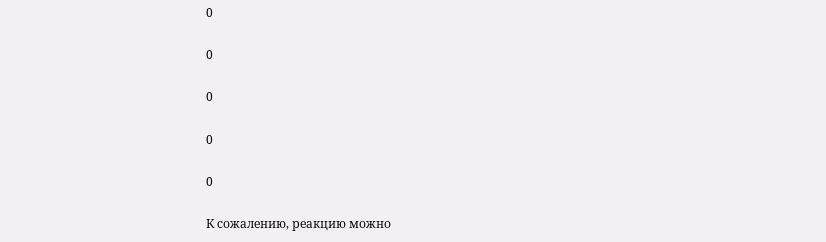0

0

0

0

0

К сожалению, реакцию можно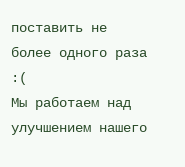поставить не более одного раза :(
Мы работаем над улучшением нашего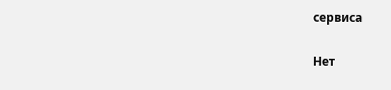сервиса

Нет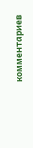комментариев